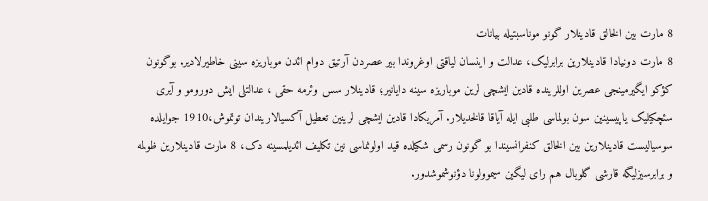8 مارت بین الخالق قادینلار گونو موناسبتیله بیانات
8 مارت دونیادا قادینلارین برابرلیک، عدالت و اینسان لیاقتی اوغروندا بیر عصردن آرتیق دوام ائدن موباریزه سینی خاطیرلادیر. بوگونون کؤکو ایگیرمینجی عصرین اوللرینده قادین ایشچی لرین موباریزه سینه دایانیر؛ قادینلار سس وئرمه حقی ، عدالتلی ایش دورومو و آیری سئچکیلیک یاپیسینین سون بولماسی طلبی ایله آیاقا قالخدیلار. آمریکادا قادین ایشچی لرینین تعطیل آکسیالاریندان توتموش،1910 جوایلده سوسیالیست قادینلارین بین الخالق کنفرانسیندا بو گونون رسمی شکیلده قید اولونماسی نین تکلیف ائدیلمسینه دک، 8 مارت قادینلارین ظولمه و برابرسیزلیگه قارشی گلوبال هم رای لیگین سیموولونا دؤنوشموشدور.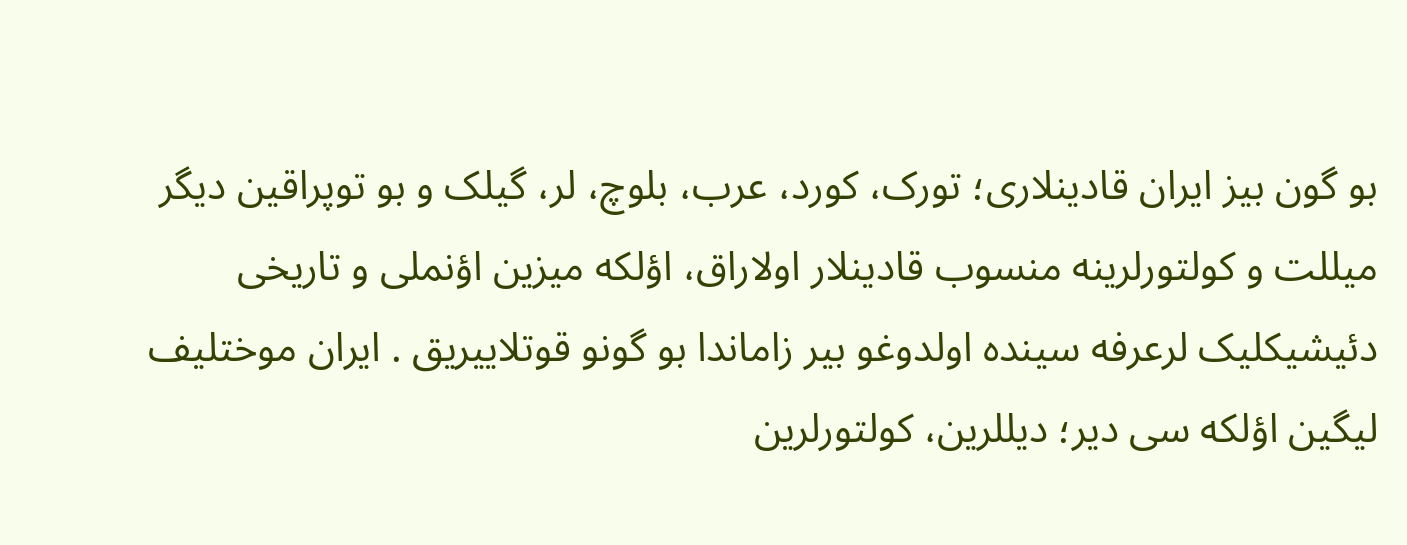بو گون بیز ایران قادینلاری؛ تورک، کورد، عرب، بلوچ، لر، گیلک و بو توپراقین دیگر میللت و کولتورلرینه منسوب قادینلار اولاراق، اؤلکه میزین اؤنملی و تاریخی دئیشیکلیک لرعرفه سینده اولدوغو بیر زاماندا بو گونو قوتلاییریق . ایران موختلیف لیگین اؤلکه سی دیر؛ دیللرین، کولتورلرین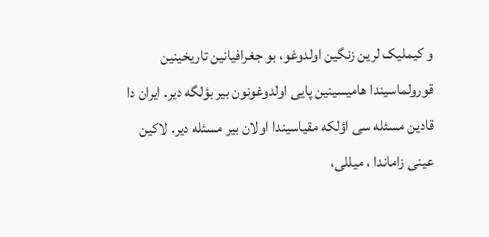و کیملیک لرین زنگین اولدوغو، بو جغرافیانین تاریخینین قورولماسیندا هامیسینین پایی اولدوغونون بیر بؤلگه دیر. ایران دا قادین مسئله سی اؤلکه مقیاسیندا اولان بیر مسئله دیر. لاکین عینی زاماندا ، میللی،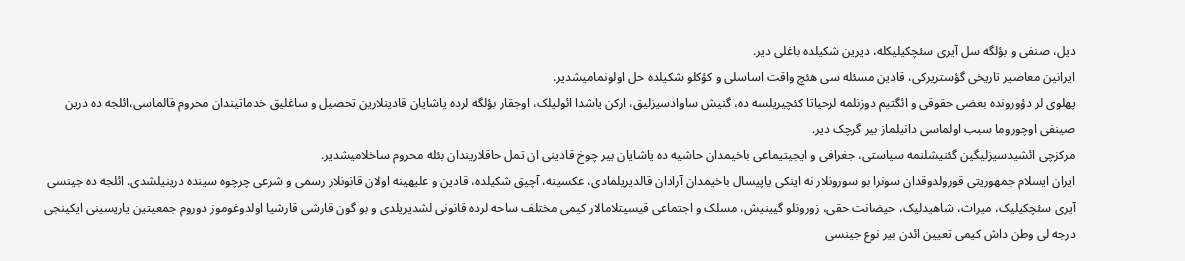دیل، صنفی و بؤلگه سل آیری سئچکیلیکله، دیرین شکیلده باغلی دیر.
ایرانین معاصیر تاریخی گؤستریرکی، قادین مسئله سی هئچ واقت اساسلی و کؤکلو شکیلده حل اولونمامیشدیر.
پهلوی لر دؤورونده بعضی حقوقی و ائگتیم دوزنلمه لرحیاتا کئچیریلسه ده، گنیش ساوادسیزلیق، ارکن یاشدا ائولیلک، اوجقار بؤلگه لرده یاشایان قادینلارین تحصیل و ساغلیق خدماتیندان محروم قالماسی،ائلجه ده درین صینفی اوچوروما سبب اولماسی دانیلماز بیر گرچک دیر.
مرکزچی ائشیدسیزلیگین گئنیشلنمه سیاستی، جغرافی و ایجیتیماعی باخیمدان حاشیه ده یاشایان بیر چوخ قادینی ان تمل حاقلاریندان بئله محروم ساخلامیشدیر.
ایران ایسلام جمهوریتی قورولدوقدان سونرا بو سورونلار نه اینکی یاپیسال باخیمدان آرادان قالدیریلمادی، عکسینه، آچیق شکیلده، قادین و علیهینه اولان قانونلار رسمی و شرعی چرچوه سینده درینیلشدی. ائلجه ده جینسی آیری سئچکیلیک، میراث، شاهیدلیک، حیضانت حقی، زورونلو گیینیش، مسلک و اجتماعی قیسیتلامالار کیمی مختلف ساحه لرده قانونی لشدیریلدی و بو گون قارشی قارشیا اولدوغوموز دوروم جمعیتین یاریسینی ایکینجی درجه لی وطن داش کیمی تعیین ائدن بیر نوع جینسی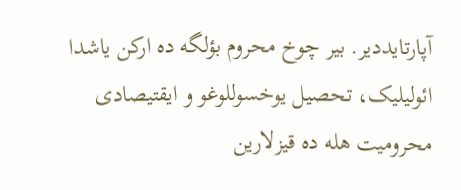آپارتایددیر. بیر چوخ محروم بؤلگه ده ارکن یاشدا ائولیلیک، تحصیل یوخسوللوغو و ایقتیصادی محرومیت هله ده قیزلارین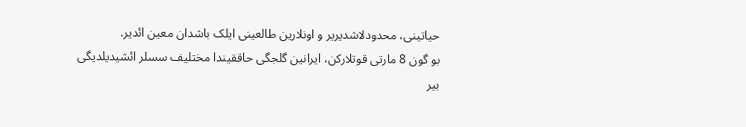حیاتینی، محدودلاشدیریر و اونلارین طالعینی ایلک باشدان معین ائدیر.
بو گون 8 مارتی قوتلارکن، ایرانین گلجگی حاققیندا مختلیف سسلر ائشیدیلدیگی بیر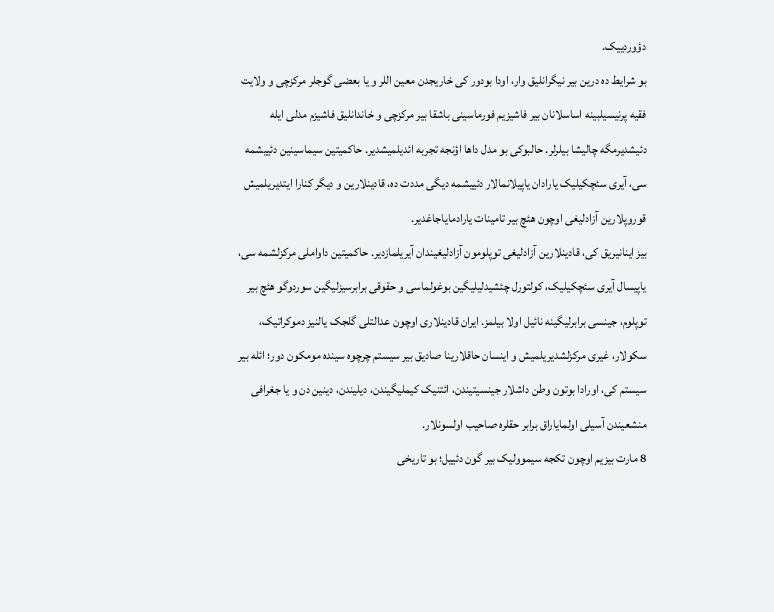دؤوردییک.
بو شرایط ده درین بیر نیگرانلیق وار، اودا بودور کی خاریجدن معین اللر و یا بعضی گوجلر مرکزچی و ولایت فقیه پرنیسیلبینه اساسلانان بیر فاشیزیم فورماسینی باشقا بیر مرکزچی و خاندانلیق فاشیزم مدلی ایله دئیشدیرمگه چالیشا بیلرلر. حالبوکی بو مدل داها اؤنجه تجربه ائدیلمیشدیر. حاکمیتین سیماسینین دئییشمه سی، آیری سئچکیلیک یارادان یاپیلانمالار دئییشمه دیگی مددت ده، قادینلارین و دیگر کنارا ایتدیریلمیش قوروپلارین آزادلیغی اوچون هئچ بیر تامینات یارادمایاجاغدیر.
بیز اینانیریق کی، قادینلارین آزادلیغی توپلومون آزادلیغیندان آیریلمازدیر. حاکمیتین داواملی مرکزلشمه سی، یاپیسال آیری سئچکیلیک، کولتورل چئشیدلیلیگین بوغولماسی و حقوقی برابرسیزلیگین سوردوگو هئچ بیر توپلوم، جینسی برابرلیگینه نائیل اولا بیلمز. ایران قادینلاری اوچون عدالتلی گلجک یالنیز دموکراتیک، سکولار، غیری مرکزلشدیریلمیش و اینسان حاقلارینا صادیق بیر سیستم چرچوه سینده مومکون دور؛ ائله بیر سیستم کی، اورادا بوتون وطن داشلار جینسیتیندن، ائتنیک کیملیگیندن، دیلیندن، دینین دن و یا جغرافی منشعیندن آسیلی اولمایاراق برابر حقلره صاحیب اولسونلار.
8 مارت بیزیم اوچون تکجه سیموولیک بیر گون دئییل؛ بو تاریخی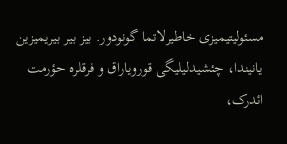مسئولیتیمیزی خاطیرلاتما گونودور. بیز بیر بیریمیزین یانیندا، چئشیدلیلیگی قورویاراق و فرقلره حؤرمت ائدرک،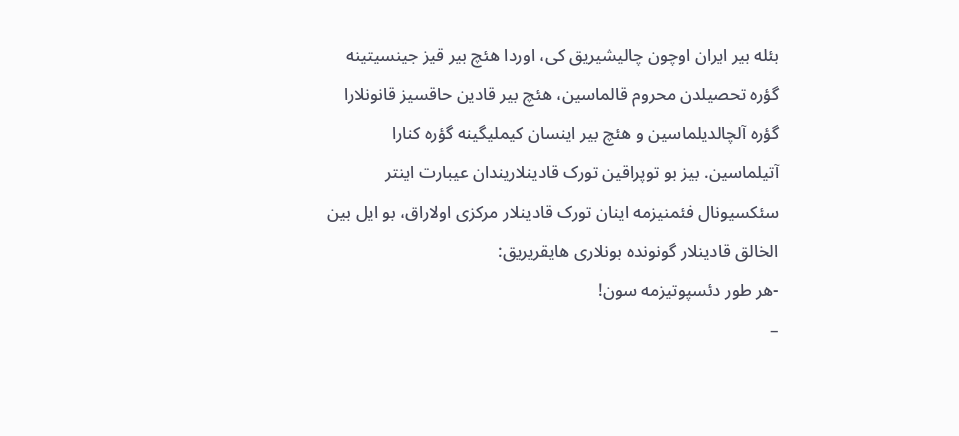بئله بیر ایران اوچون چالیشیریق کی، اوردا هئچ بیر قیز جینسیتینه گؤره تحصیلدن محروم قالماسین، هئچ بیر قادین حاقسیز قانونلارا گؤره آلچالدیلماسین و هئچ بیر اینسان کیملیگینه گؤره کنارا آتیلماسین. بیز بو توپراقین تورک قادینلاریندان عیبارت اینتر سئکسیونال فئمنیزمه اینان تورک قادینلار مرکزی اولاراق، بو ایل بین الخالق قادینلار گونونده بونلاری هایقریریق:
-هر طور دئسپوتیزمه سون!
–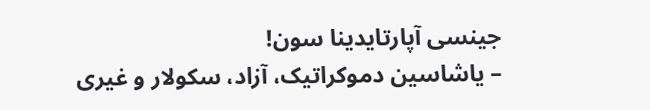جینسی آپارتایدینا سون!
– یاشاسین دموکراتیک، آزاد، سکولار و غیری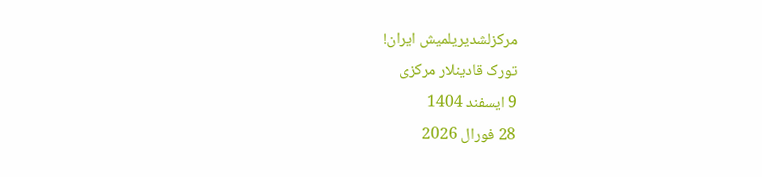مرکزلشدیریلمیش ایران!
تورک قادینلار مرکزی
9 ایسفند 1404
28 فورال 2026